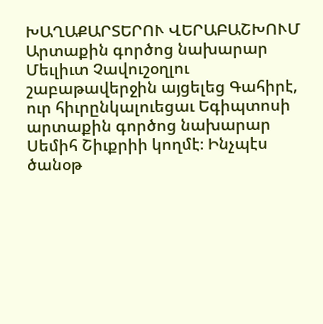ԽԱՂԱՔԱՐՏԵՐՈՒ ՎԵՐԱԲԱՇԽՈՒՄ
Արտաքին գործոց նախարար Մեւլիւտ Չավուշօղլու շաբաթավերջին այցելեց Գահիրէ, ուր հիւրընկալուեցաւ Եգիպտոսի արտաքին գործոց նախարար Սեմիհ Շիւքրիի կողմէ։ Ինչպէս ծանօթ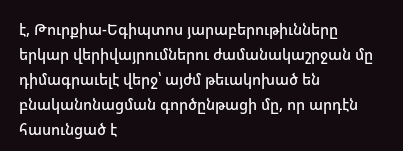է, Թուրքիա-Եգիպտոս յարաբերութիւնները երկար վերիվայրումներու ժամանակաշրջան մը դիմագրաւելէ վերջ՝ այժմ թեւակոխած են բնականոնացման գործընթացի մը, որ արդէն հասունցած է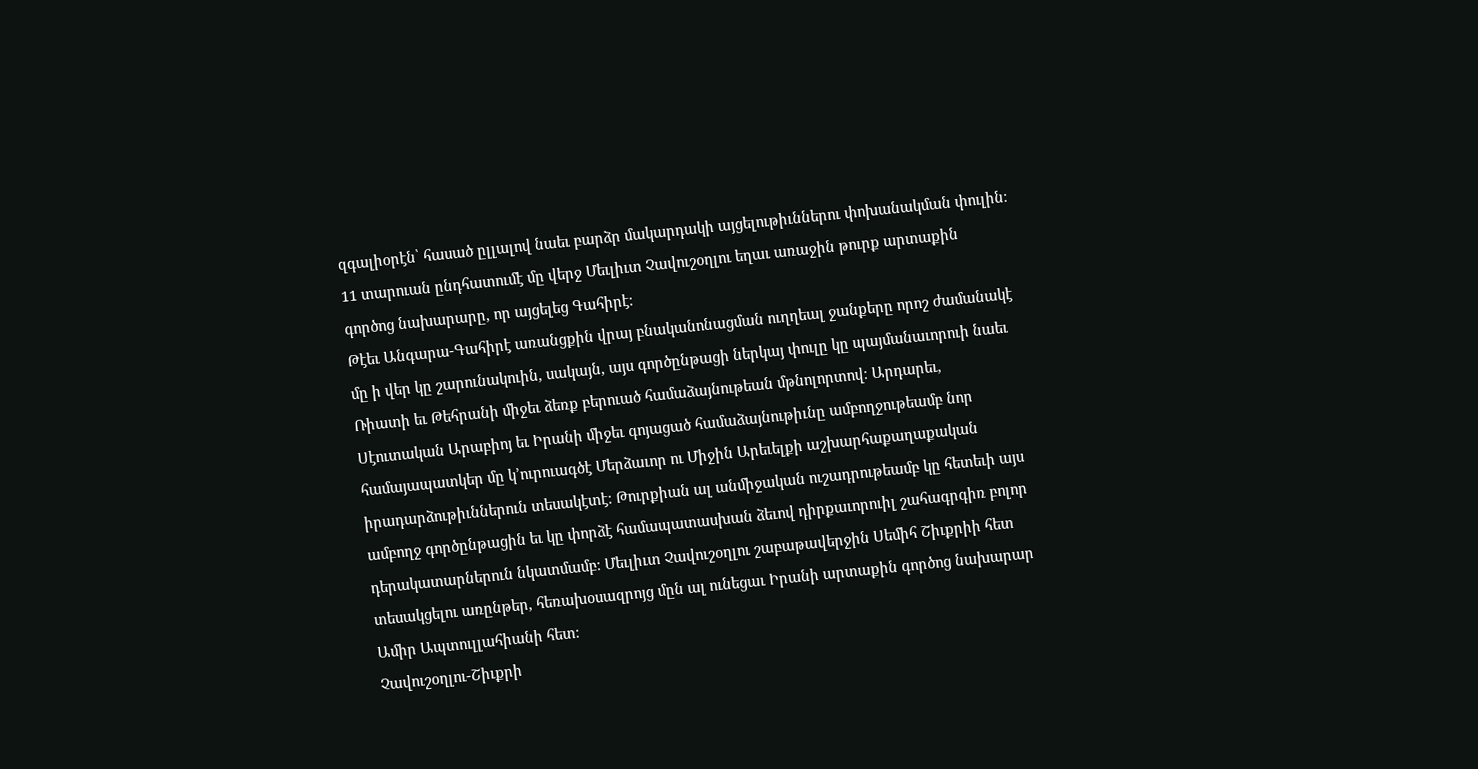զգալիօրէն՝ հասած ըլլալով նաեւ բարձր մակարդակի այցելութիւններու փոխանակման փուլին։ 11 տարուան ընդհատումէ մը վերջ Մեւլիւտ Չավուշօղլու եղաւ առաջին թուրք արտաքին գործոց նախարարը, որ այցելեց Գահիրէ։
Թէեւ Անգարա-Գահիրէ առանցքին վրայ բնականոնացման ուղղեալ ջանքերը որոշ ժամանակէ մը ի վեր կը շարունակուին, սակայն, այս գործընթացի ներկայ փուլը կը պայմանաւորուի նաեւ Ռիատի եւ Թեհրանի միջեւ ձեռք բերուած համաձայնութեան մթնոլորտով։ Արդարեւ, Սէուտական Արաբիոյ եւ Իրանի միջեւ գոյացած համաձայնութիւնը ամբողջութեամբ նոր համայապատկեր մը կ՚ուրուագծէ Մերձաւոր ու Միջին Արեւելքի աշխարհաքաղաքական իրադարձութիւններուն տեսակէտէ։ Թուրքիան ալ անմիջական ուշադրութեամբ կը հետեւի այս ամբողջ գործընթացին եւ կը փորձէ համապատասխան ձեւով դիրքաւորուիլ շահագրգիռ բոլոր դերակատարներուն նկատմամբ։ Մեւլիւտ Չավուշօղլու շաբաթավերջին Սեմիհ Շիւքրիի հետ տեսակցելու առընթեր, հեռախօսազրոյց մըն ալ ունեցաւ Իրանի արտաքին գործոց նախարար Ամիր Ապտուլլահիանի հետ։
Չավուշօղլու-Շիւքրի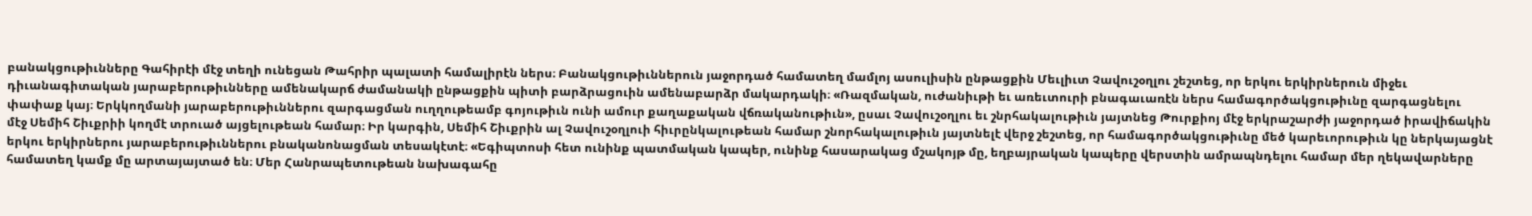բանակցութիւնները Գահիրէի մէջ տեղի ունեցան Թահրիր պալատի համալիրէն ներս։ Բանակցութիւններուն յաջորդած համատեղ մամլոյ ասուլիսին ընթացքին Մեւլիւտ Չավուշօղլու շեշտեց, որ երկու երկիրներուն միջեւ դիւանագիտական յարաբերութիւնները ամենակարճ ժամանակի ընթացքին պիտի բարձրացուին ամենաբարձր մակարդակի։ «Ռազմական, ուժանիւթի եւ առեւտուրի բնագաւառէն ներս համագործակցութիւնը զարգացնելու փափաք կայ։ Երկկողմանի յարաբերութիւններու զարգացման ուղղութեամբ գոյութիւն ունի ամուր քաղաքական վճռականութիւն», ըսաւ Չավուշօղլու եւ շնրհակալութիւն յայտնեց Թուրքիոյ մէջ երկրաշարժի յաջորդած իրավիճակին մէջ Սեմիհ Շիւքրիի կողմէ տրուած այցելութեան համար։ Իր կարգին, Սեմիհ Շիւքրին ալ Չավուշօղլուի հիւրընկալութեան համար շնորհակալութիւն յայտնելէ վերջ շեշտեց, որ համագործակցութիւնը մեծ կարեւորութիւն կը ներկայացնէ երկու երկիրներու յարաբերութիւններու բնականոնացման տեսակէտէ։ «Եգիպտոսի հետ ունինք պատմական կապեր, ունինք հասարակաց մշակոյթ մը, եղբայրական կապերը վերստին ամրապնդելու համար մեր ղեկավարները համատեղ կամք մը արտայայտած են։ Մեր Հանրապետութեան նախագահը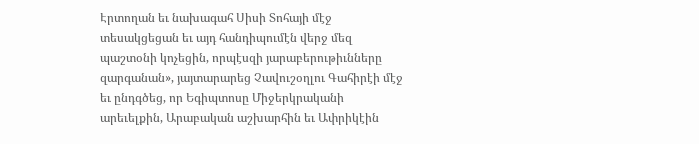Էրտողան եւ նախագահ Սիսի Տոհայի մէջ տեսակցեցան եւ այդ հանդիպումէն վերջ մեզ պաշտօնի կոչեցին, որպէսզի յարաբերութիւնները զարգանան», յայտարարեց Չավուշօղլու Գահիրէի մէջ եւ ընդգծեց, որ Եգիպտոսը Միջերկրականի արեւելքին, Արաբական աշխարհին եւ Ափրիկէին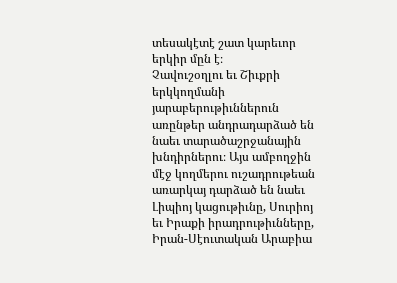տեսակէտէ շատ կարեւոր երկիր մըն է։
Չավուշօղլու եւ Շիւքրի երկկողմանի յարաբերութիւններուն առընթեր անդրադարձած են նաեւ տարածաշրջանային խնդիրներու։ Այս ամբողջին մէջ կողմերու ուշադրութեան առարկայ դարձած են նաեւ Լիպիոյ կացութիւնը, Սուրիոյ եւ Իրաքի իրադրութիւնները, Իրան-Սէուտական Արաբիա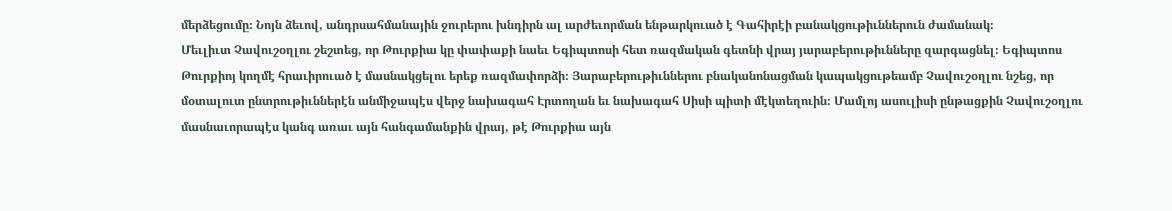մերձեցումը։ Նոյն ձեւով, անդրսահմանային ջուրերու խնդիրն ալ արժեւորման ենթարկուած է Գահիրէի բանակցութիւններուն ժամանակ։
Մեւլիւտ Չավուշօղլու շեշտեց, որ Թուրքիա կը փափաքի նաեւ Եգիպտոսի հետ ռազմական գետնի վրայ յարաբերութիւնները զարգացնել։ Եգիպտոս Թուրքիոյ կողմէ հրաւիրուած է մասնակցելու երեք ռազմափորձի։ Յարաբերութիւններու բնականոնացման կապակցութեամբ Չավուշօղլու նշեց, որ մօտալուտ ընտրութիւններէն անմիջապէս վերջ նախագահ Էրտողան եւ նախագահ Սիսի պիտի մէկտեղուին։ Մամլոյ ասուլիսի ընթացքին Չավուշօղլու մասնաւորապէս կանգ առաւ այն հանգամանքին վրայ, թէ Թուրքիա այն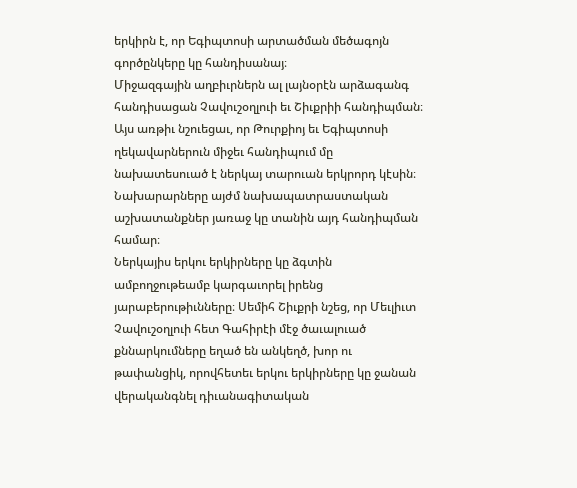երկիրն է, որ Եգիպտոսի արտածման մեծագոյն գործընկերը կը հանդիսանայ։
Միջազգային աղբիւրներն ալ լայնօրէն արձագանգ հանդիսացան Չավուշօղլուի եւ Շիւքրիի հանդիպման։ Այս առթիւ նշուեցաւ, որ Թուրքիոյ եւ Եգիպտոսի ղեկավարներուն միջեւ հանդիպում մը նախատեսուած է ներկայ տարուան երկրորդ կէսին։ Նախարարները այժմ նախապատրաստական աշխատանքներ յառաջ կը տանին այդ հանդիպման համար։
Ներկայիս երկու երկիրները կը ձգտին ամբողջութեամբ կարգաւորել իրենց յարաբերութիւնները։ Սեմիհ Շիւքրի նշեց, որ Մեւլիւտ Չավուշօղլուի հետ Գահիրէի մէջ ծաւալուած քննարկումները եղած են անկեղծ, խոր ու թափանցիկ, որովհետեւ երկու երկիրները կը ջանան վերականգնել դիւանագիտական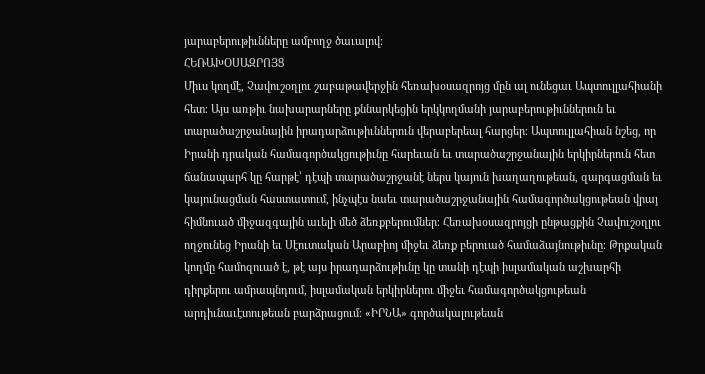յարաբերութիւնները ամբողջ ծաւալով։
ՀԵՌԱԽՕՍԱԶՐՈՅՑ
Միւս կողմէ, Չավուշօղլու շաբաթավերջին հեռախօսազրոյց մըն ալ ունեցաւ Ապտուլլահիանի հետ։ Այս առթիւ նախարարները քննարկեցին երկկողմանի յարաբերութիւններուն եւ տարածաշրջանային իրադարձութիւններուն վերաբերեալ հարցեր։ Ապտուլլահիան նշեց, որ Իրանի դրական համագործակցութիւնը հարեւան եւ տարածաշրջանային երկիրներուն հետ ճանապարհ կը հարթէ՝ դէպի տարածաշրջանէ ներս կայուն խաղաղութեան, զարգացման եւ կայունացման հաստատում, ինչպէս նաեւ տարածաշրջանային համագործակցութեան վրայ հիմնուած միջազգային աւելի մեծ ձեռքբերումներ։ Հեռախօսազրոյցի ընթացքին Չավուշօղլու ողջունեց Իրանի եւ Սէուտական Արաբիոյ միջեւ ձեռք բերուած համաձայնութիւնը։ Թրքական կողմը համոզուած է, թէ այս իրադարձութիւնը կը տանի դէպի իսլամական աշխարհի դիրքերու ամրապնդում, իսլամական երկիրներու միջեւ համագործակցութեան արդիւնաւէտութեան բարձրացում։ «ԻՐՆԱ» գործակալութեան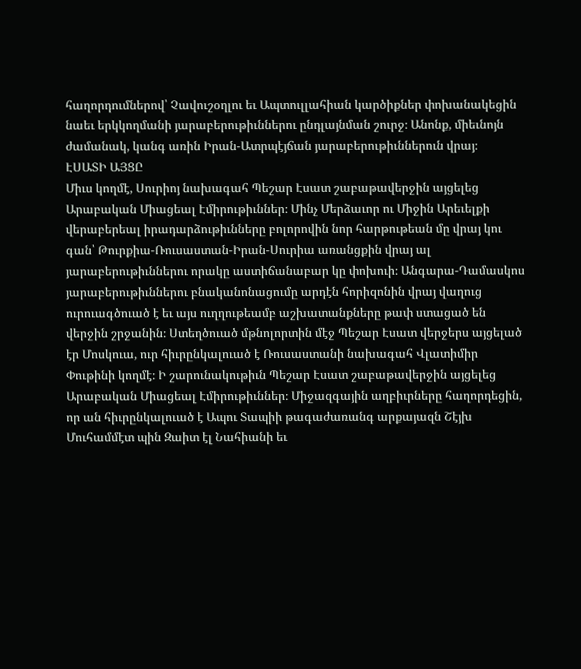հաղորդումներով՝ Չավուշօղլու եւ Ապտուլլահիան կարծիքներ փոխանակեցին նաեւ երկկողմանի յարաբերութիւններու ընդլայնման շուրջ։ Անոնք, միեւնոյն ժամանակ, կանգ առին Իրան-Ատրպէյճան յարաբերութիւններուն վրայ։
ԷՍԱՏԻ ԱՅՑԸ
Միւս կողմէ, Սուրիոյ նախագահ Պեշար Էսատ շաբաթավերջին այցելեց Արաբական Միացեալ Էմիրութիւններ։ Մինչ Մերձաւոր ու Միջին Արեւելքի վերաբերեալ իրադարձութիւնները բոլորովին նոր հարթութեան մը վրայ կու գան՝ Թուրքիա-Ռուսաստան-Իրան-Սուրիա առանցքին վրայ ալ յարաբերութիւններու որակը աստիճանաբար կը փոխուի։ Անգարա-Դամասկոս յարաբերութիւններու բնականոնացումը արդէն հորիզոնին վրայ վաղուց ուրուագծուած է եւ այս ուղղութեամբ աշխատանքները թափ ստացած են վերջին շրջանին։ Ստեղծուած մթնոլորտին մէջ Պեշար Էսատ վերջերս այցելած էր Մոսկուա, ուր հիւրընկալուած է Ռուսաստանի նախագահ Վլատիմիր Փութինի կողմէ։ Ի շարունակութիւն Պեշար Էսատ շաբաթավերջին այցելեց Արաբական Միացեալ Էմիրութիւններ։ Միջազգային աղբիւրները հաղորդեցին, որ ան հիւրընկալուած է Ապու Տապիի թագաժառանգ արքայազն Շէյխ Մուհամմէտ պին Զաիտ էլ Նահիանի եւ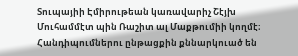Տուպայիի Էմիրութեան կառավարիչ Շէյխ Մուհամմէտ պին Ռաշիտ ալ Մաքթումիի կողմէ։ Հանդիպումներու ընթացքին քննարկուած են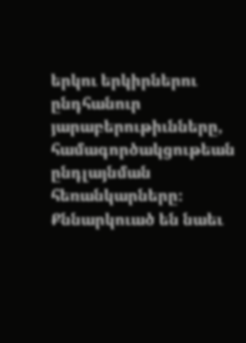երկու երկիրներու ընդհանուր յարաբերութիւնները, համագործակցութեան ընդլայնման հեռանկարները։ Քննարկուած են նաեւ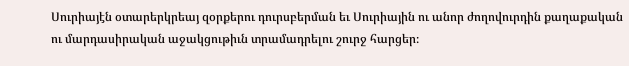Սուրիայէն օտարերկրեայ զօրքերու դուրսբերման եւ Սուրիային ու անոր ժողովուրդին քաղաքական ու մարդասիրական աջակցութիւն տրամադրելու շուրջ հարցեր։